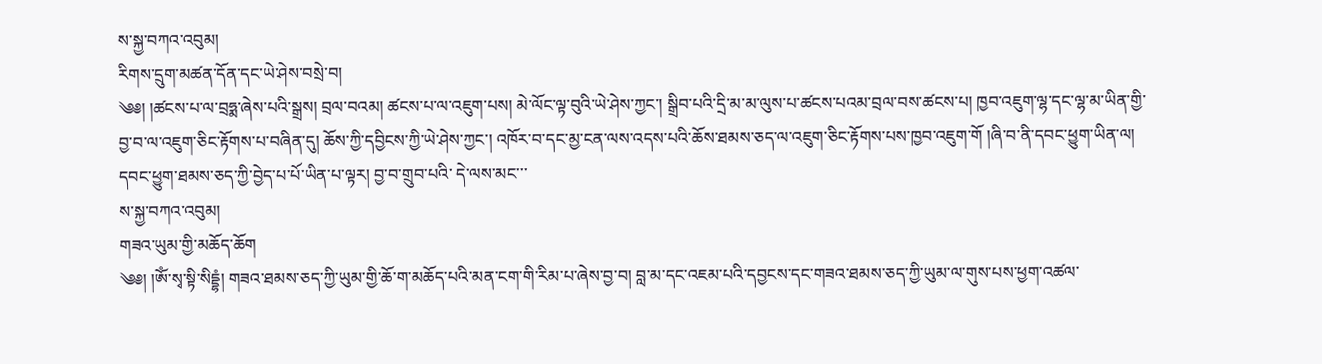ས་སྐྱ་བཀའ་འབུམ།
རིགས་དྲུག་མཚན་དོན་དང་ཡེ་ཤེས་བསྲེ་བ།
༄༅། །ཚངས་པ་ལ་བྲཧྨ་ཞེས་པའི་སྒྲས། བྲལ་བའམ། ཚངས་པ་ལ་འཇུག་པས། མེ་ལོང་ལྟ་བུའི་ཡེ་ཤེས་ཀྱང་། སྒྲིབ་པའི་དྲི་མ་མ་ལུས་པ་ཚངས་པའམ་བྲལ་བས་ཚངས་པ། ཁྱབ་འཇུག་ལྷ་དང་ལྷ་མ་ཡིན་གྱི་བྱ་བ་ལ་འཇུག་ཅིང་རྟོགས་པ་བཞིན་དུ། ཆོས་ཀྱི་དབྱིངས་ཀྱི་ཡེ་ཤེས་ཀྱང་། འཁོར་བ་དང་མྱ་ངན་ལས་འདས་པའི་ཆོས་ཐམས་ཅད་ལ་འཇུག་ཅིང་རྟོགས་པས་ཁྱབ་འཇུག་གོ །ཞི་བ་ནི་དབང་ཕྱུག་ཡིན་ལ། དབང་ཕྱུག་ཐམས་ཅད་ཀྱི་བྱེད་པ་པོ་ཡིན་པ་ལྟར། བྱ་བ་གྲུབ་པའི་ དེ་ལས་མང་་་
ས་སྐྱ་བཀའ་འབུམ།
གཟའ་ཡུམ་གྱི་མཆོད་ཆོག
༄༅། །ཨོཾ་སྭ་སྟི་སིདྡྷཾ། གཟའ་ཐམས་ཅད་ཀྱི་ཡུམ་གྱི་ཆོ་ག་མཆོད་པའི་མན་ངག་གི་རིམ་པ་ཞེས་བྱ་བ། བླ་མ་དང་འཇམ་པའི་དབྱངས་དང་གཟའ་ཐམས་ཅད་ཀྱི་ཡུམ་ལ་གུས་པས་ཕྱག་འཚལ་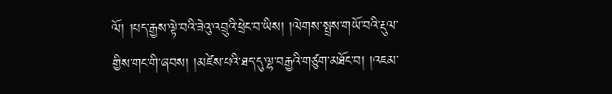ལོ། །པད་རྒྱས་ལྟེ་བའི་ཟེའུ་འབྲུའི་ཕྲེང་བ་ཡིས། །ལེགས་སྤྲས་གཡོ་བའི་རྡུལ་གྱིས་གང་གི་ཞབས། །མཛེས་པའི་ཐད་དུ་ལྷ་བརྒྱའི་གཙུག་མཐོང་བ། །འཇམ་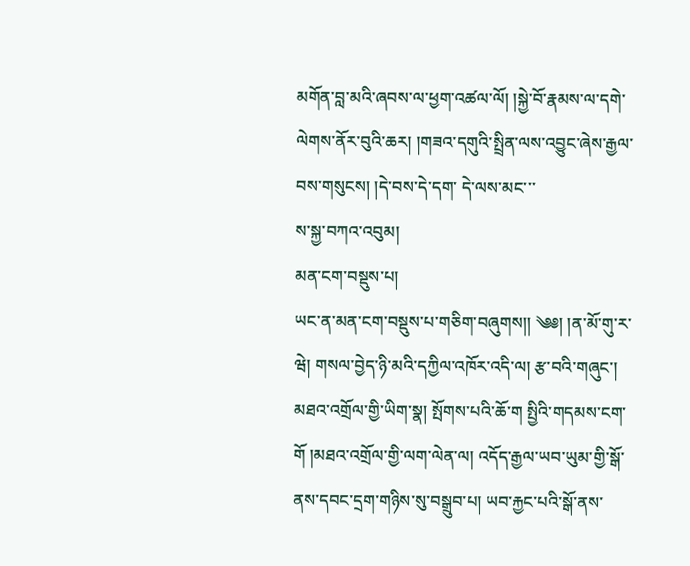མགོན་བླ་མའི་ཞབས་ལ་ཕྱག་འཚལ་ལོ། །སྐྱེ་བོ་རྣམས་ལ་དགེ་ལེགས་ནོར་བུའི་ཆར། །གཟའ་དགུའི་སྤྲིན་ལས་འབྱུང་ཞེས་རྒྱལ་བས་གསུངས། །དེ་བས་དེ་དག་ དེ་ལས་མང་་་
ས་སྐྱ་བཀའ་འབུམ།
མན་ངག་བསྡུས་པ།
ཡང་ན་མན་ངག་བསྡུས་པ་གཅིག་བཞུགས།། ༄༅། །ན་མོ་གུ་ར་ཝེ། གསལ་བྱེད་ཉི་མའི་དཀྱིལ་འཁོར་འདི་ལ། རྩ་བའི་གཞུང་། མཐའ་འགྲོལ་གྱི་ཡིག་སྣ། སྤོགས་པའི་ཆོ་ག སྤྱིའི་གདམས་ངག་གོ །མཐའ་འགྲོལ་གྱི་ལག་ལེན་ལ། འདོད་རྒྱལ་ཡབ་ཡུམ་གྱི་སྒོ་ནས་དབང་དྲག་གཉིས་སུ་བསྒྲུབ་པ། ཡབ་རྐྱང་པའི་སྒོ་ནས་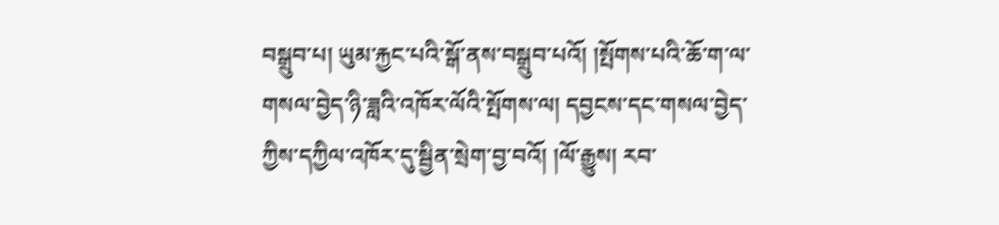བསྒྲུབ་པ། ཡུམ་རྐྱང་པའི་སྒོ་ནས་བསྒྲུབ་པའོ། །སྤོགས་པའི་ཆོ་ག་ལ་གསལ་བྱེད་ཉི་ཟླའི་འཁོར་ལོའི་སྤོགས་ལ། དབྱངས་དང་གསལ་བྱེད་ཀྱིས་དཀྱིལ་འཁོར་དུ་སྦྱིན་སྲེག་བྱ་བའོ། །ལོ་རྒྱུས། རབ་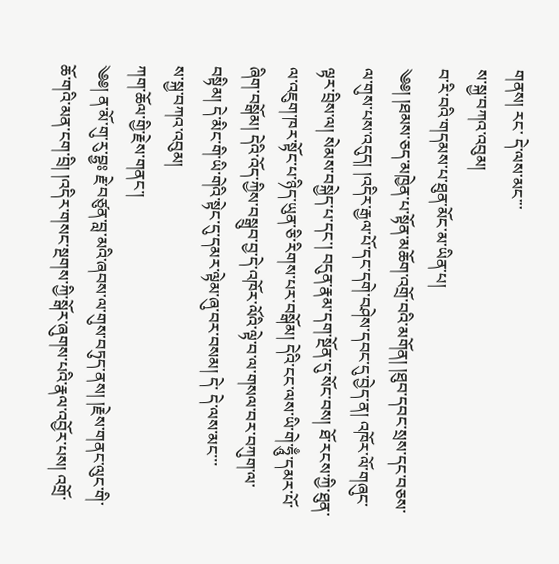གནས། རང་ དེ་ལས་མང་་་
ས་སྐྱ་བཀའ་འབུམ།
བ་རི་བའི་གདམས་པ་ཐུན་མོང་མ་ཡིན་པ།
༄༅། །ཐམས་ཅད་མཁྱེན་པ་སྟོན་མཆོག་འགྲོ་བའི་མགོན། །ཐུབ་དབང་སྲས་དང་བཅས་ལ་གུས་པས་འདུད། །འདིར་རྒྱལ་པོ་དང་དགེ་བཤེས་དབང་དུ་བྱེད་ན། འཁོར་ལོ་གཞུང་ལྟར་བྲིས་ལ། སེམས་བསྐྱེད་པ་དང་། བདུན་རྣམ་དག་སྔོན་དུ་སོང་བས། ཐོ་རངས་ཀྱི་ཐུན་ལ་འཇུག་ཁར་སྟོང་པ་ཉིད་ཡུན་ཅི་རིགས་པར་བསྒོམ། དེའི་ངང་ལས་ཡི་གེ་ཧཱུྃ་དམར་པོ་ཞིག་བསྒོམ། དེའི་འོད་ཀྱིས་བསྒྲུབ་བྱ་དེ་འཁོར་ལོའི་ལྟེ་བ་ལ་གསལ་བར་བཀུག་ལ་བསྟིམ། དེ་མིང་གི་ཡི་གེའི་སྟེང་དུ་དམར་ལྟེམ་ཞུ་བར་བསམ། དེ་ དེ་ལས་མང་་་
ས་སྐྱ་བཀའ་འབུམ།
ཀག་ཆོལ་གྱི་རྗེས་གནང་།
༄༅། ན་མོ་གུ་རུ་བྷྱཿ རྗེ་བཙུན་བླ་མའི་ཞབས་ལ་གུས་བཏུད་ནས། །རྗེས་གནང་ལུང་གི་ཆོ་གའི་མན་ངག་བྲི། །འདིར་གསང་སྔགས་ཀྱི་སྒོར་ཞུགས་པའི་རྣལ་འབྱོར་པས། འགྲོ་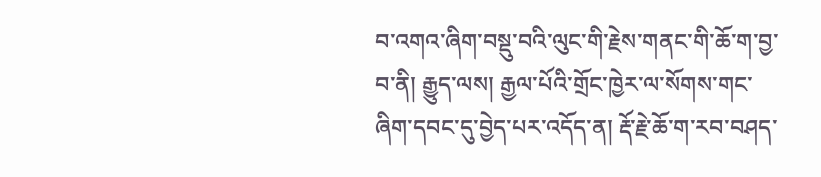བ་འགའ་ཞིག་བསྡུ་བའི་ལུང་གི་རྗེས་གནང་གི་ཆོ་ག་བྱ་བ་ནི། རྒྱུད་ལས། རྒྱལ་པོའི་གྲོང་ཁྱེར་ལ་སོགས་གང་ཞིག་དབང་དུ་བྱེད་པར་འདོད་ན། རྡོ་རྗེ་ཆོ་ག་རབ་བཤད་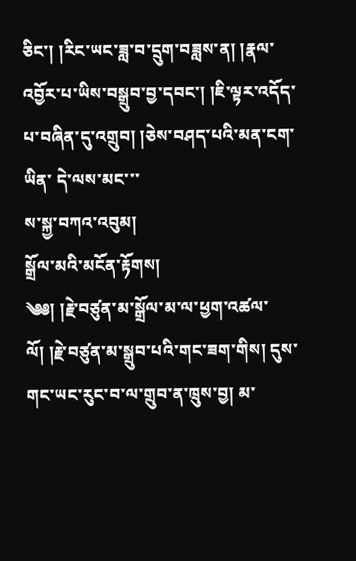ཅིང་། །རིང་ཡང་ཟླ་བ་དྲུག་བཟླས་ན། །རྣལ་འབྱོར་པ་ཡིས་བསྒྲུབ་བྱ་དབང་། །ཇི་ལྟར་འདོད་པ་བཞིན་དུ་འགྲུབ། །ཅེས་བཤད་པའི་མན་ངག་ཡིན་ དེ་ལས་མང་་་
ས་སྐྱ་བཀའ་འབུམ།
སྒྲོལ་མའི་མངོན་རྟོགས།
༄༅། །རྗེ་བཙུན་མ་སྒྲོལ་མ་ལ་ཕྱག་འཚལ་ལོ། །རྗེ་བཙུན་མ་སྒྲུབ་པའི་གང་ཟག་གིས། དུས་གང་ཡང་རུང་བ་ལ་གྲུབ་ན་ཁྲུས་བྱ། མ་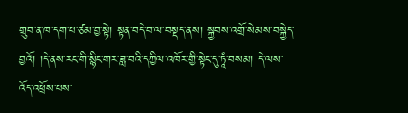གྲུབ་ན་ཁ་དག་པ་ཙམ་བྱ་སྟེ། སྟན་བདེ་བ་ལ་བསྡད་ནས། སྐྱབས་འགྲོ་སེམས་བསྐྱེད་བྱའོ། །དེ་ནས་རང་གི་སྙིང་གར་ཟླ་བའི་དཀྱིལ་འཁོར་གྱི་སྟེང་དུ་ཏཱཾ་བསམ། དེ་ལས་འོད་འཕྲོས་པས་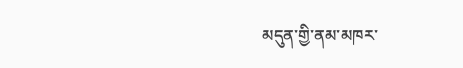མདུན་གྱི་ནམ་མཁར་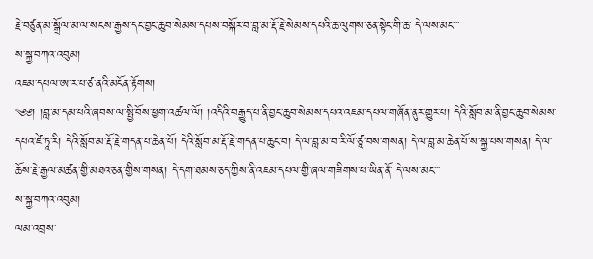རྗེ་བཙུན་མ་སྒྲོལ་མ་ལ་སངས་རྒྱས་དང་བྱང་ཆུབ་སེམས་དཔས་བསྐོར་བ་བླ་མ་རྡོ་རྗེ་སེམས་དཔའི་ཆ་ལུགས་ཅན་སྟེང་གི་ཆ་ དེ་ལས་མང་་་
ས་སྐྱ་བཀའ་འབུམ།
འཇམ་དཔལ་ཨ་ར་པ་ཙ་ནའི་མངོན་རྟོགས།
༄༅། །བླ་མ་དམ་པའི་ཞབས་ལ་སྤྱི་བོས་ཕྱག་འཚལ་ལོ། །འདིའི་བརྒྱུད་པ་ནི་བྱང་ཆུབ་སེམས་དཔའ་འཇམ་དཔལ་གཞོན་ནུར་གྱུར་པ། དེའི་སློབ་མ་ནི་བྱང་ཆུབ་སེམས་དཔའ་ཛེ་ཏཱ་རི། དེའི་སློབ་མ་རྡོ་རྗེ་གདན་པ་ཆེན་པོ། དེའི་སློབ་མ་རྡོ་རྗེ་གདན་པ་ཆུང་བ། དེ་ལ་བླ་མ་བ་རི་ལོ་ཙཱ་བས་གསན། དེ་ལ་བླ་མ་ཆེན་པོ་ས་སྐྱ་པས་གསན། དེ་ལ་ཆོས་རྗེ་རྒྱལ་མཚན་གྱི་མཐའ་ཅན་གྱིས་གསན། དེ་དག་ཐམས་ཅད་ཀྱིས་ནི་འཇམ་དཔལ་གྱི་ཞལ་གཟིགས་པ་ཡིན་ནོ་ དེ་ལས་མང་་་
ས་སྐྱ་བཀའ་འབུམ།
ལམ་འབྲས་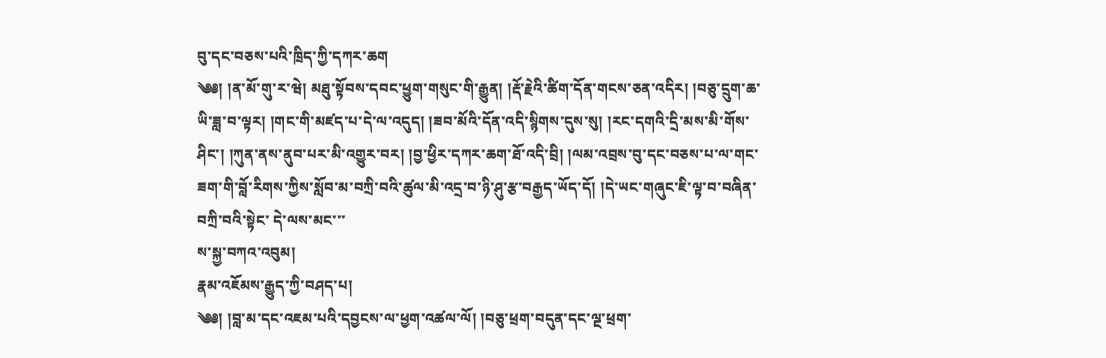བུ་དང་བཅས་པའི་ཁྲིད་ཀྱི་དཀར་ཆག
༄༅། །ན་མོ་གུ་ར་ཝེ། མཐུ་སྟོབས་དབང་ཕྱུག་གསུང་གི་རྒྱུན། །རྡོ་རྗེའི་ཚིག་དོན་གངས་ཅན་འདིར། །བཅུ་དྲུག་ཆ་ཡི་ཟླ་བ་ལྟར། །གང་གི་མཛད་པ་དེ་ལ་འདུད། །ཟབ་མོའི་དོན་འདི་སྙིགས་དུས་སུ། །རང་དགའི་དྲི་མས་མི་གོས་ཤིང་། །ཀུན་ནས་ནུབ་པར་མི་འགྱུར་བར། །བྱ་ཕྱིར་དཀར་ཆག་ཐོ་འདི་བྲི། །ལམ་འབྲས་བུ་དང་བཅས་པ་ལ་གང་ཟག་གི་བློ་རིགས་ཀྱིས་སློབ་མ་བཀྲི་བའི་ཚུལ་མི་འདྲ་བ་ཉི་ཤུ་རྩ་བརྒྱད་ཡོད་དོ། །དེ་ཡང་གཞུང་ཇི་ལྟ་བ་བཞིན་བཀྲི་བའི་སྟེང་ དེ་ལས་མང་་་
ས་སྐྱ་བཀའ་འབུམ།
རྣམ་འཇོམས་རྒྱུད་ཀྱི་བཤད་པ།
༄༅། །བླ་མ་དང་འཇམ་པའི་དབྱངས་ལ་ཕྱག་འཚལ་ལོ། །བཅུ་ཕྲག་བདུན་དང་ལྔ་ཕྲག་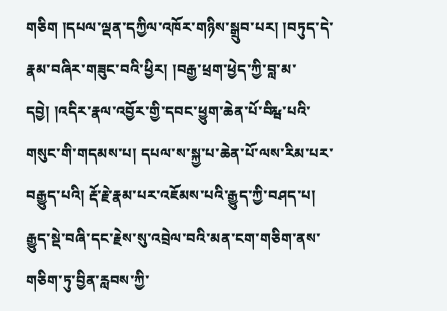གཅིག །དཔལ་ལྡན་དཀྱིལ་འཁོར་གཉིས་སྒྲུབ་པར། །བཏུད་དེ་རྣམ་བཞིར་གཟུང་བའི་ཕྱིར། །བརྒྱ་ཕྲག་ཕྱེད་ཀྱི་བླ་མ་དབྱེ། །འདིར་རྣལ་འབྱོར་གྱི་དབང་ཕྱུག་ཆེན་པོ་བིརྺ་པའི་གསུང་གི་གདམས་པ། དཔལ་ས་སྐྱ་པ་ཆེན་པོ་ལས་རིམ་པར་བརྒྱུད་པའི། རྡོ་རྗེ་རྣམ་པར་འཇོམས་པའི་རྒྱུད་ཀྱི་བཤད་པ། རྒྱུད་སྡེ་བཞི་དང་རྗེས་སུ་འབྲེལ་བའི་མན་ངག་གཅིག་ནས་གཅིག་ཏུ་བྱིན་རླབས་ཀྱི་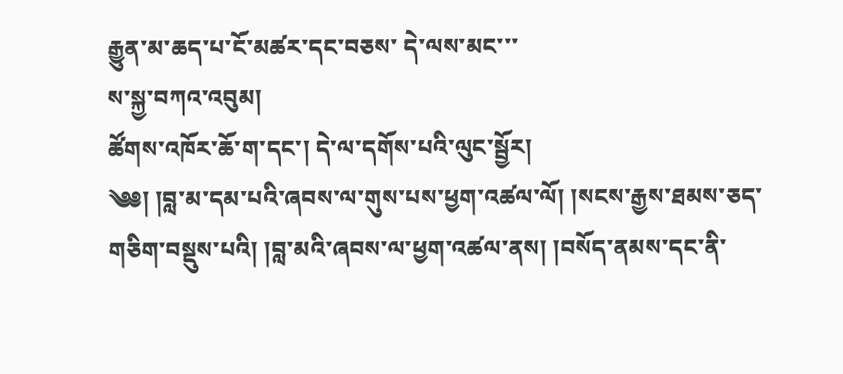རྒྱུན་མ་ཆད་པ་ངོ་མཚར་དང་བཅས་ དེ་ལས་མང་་་
ས་སྐྱ་བཀའ་འབུམ།
ཚོགས་འཁོར་ཆོ་ག་དང་། དེ་ལ་དགོས་པའི་ལུང་སྦྱོར།
༄༅། །བླ་མ་དམ་པའི་ཞབས་ལ་གུས་པས་ཕྱག་འཚལ་ལོ། །སངས་རྒྱས་ཐམས་ཅད་གཅིག་བསྡུས་པའི། །བླ་མའི་ཞབས་ལ་ཕྱག་འཚལ་ནས། །བསོད་ནམས་དང་ནི་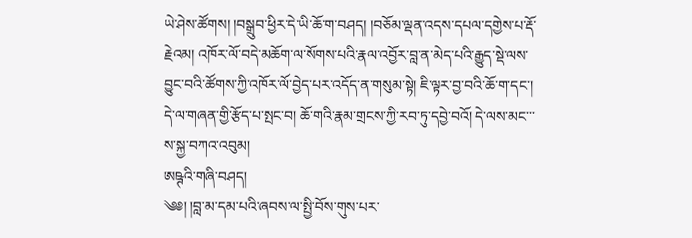ཡེ་ཤེས་ཚོགས། །བསྒྲུབ་ཕྱིར་དེ་ཡི་ཆོ་ག་བཤད། །བཅོམ་ལྡན་འདས་དཔལ་དགྱེས་པ་རྡོ་རྗེའམ། འཁོར་ལོ་བདེ་མཆོག་ལ་སོགས་པའི་རྣལ་འབྱོར་བླ་ན་མེད་པའི་རྒྱུད་སྡེ་ལས་བྱུང་བའི་ཚོགས་ཀྱི་འཁོར་ལོ་བྱེད་པར་འདོད་ན་གསུམ་སྟེ། ཇི་ལྟར་བྱ་བའི་ཆོ་ག་དང་། དེ་ལ་གཞན་གྱི་རྩོད་པ་སྤང་བ། ཆོ་གའི་རྣམ་གྲངས་ཀྱི་རབ་ཏུ་དབྱེ་བའོ། དེ་ལས་མང་་་
ས་སྐྱ་བཀའ་འབུམ།
ཨཥྚའི་གཞི་བཤད།
༄༅། །བླ་མ་དམ་པའི་ཞབས་ལ་སྤྱི་བོས་གུས་པར་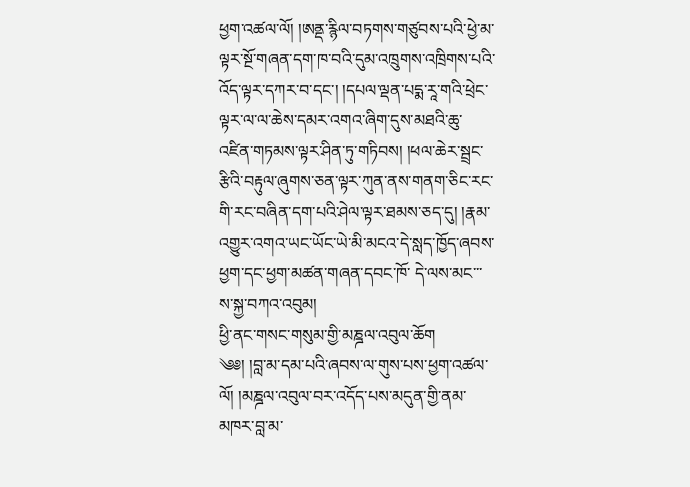ཕྱག་འཚལ་ལོ། །ཨནྡ་རྙིལ་བཏགས་གཙུབས་པའི་ཕྱེ་མ་ལྟར་སྔོ་གཞན་དག་ཁ་བའི་དུམ་འཁྲུགས་འཁྲིགས་པའི་འོད་ལྟར་དཀར་བ་དང་། །དཔལ་ལྡན་པདྨ་རཱ་གའི་ཕྲེང་ལྟར་ལ་ལ་ཆེས་དམར་འགའ་ཞིག་དུས་མཐའི་ཆུ་འཛིན་གཏམས་ལྟར་ཤིན་ཏུ་གཏིབས། །ཕལ་ཆེར་སྦྲང་རྩིའི་བརྟུལ་ཞུགས་ཅན་ལྟར་ཀུན་ནས་གནག་ཅིང་རང་གི་རང་བཞིན་དག་པའི་ཤེལ་ལྟར་ཐམས་ཅད་དུ། །རྣམ་འགྱུར་འགའ་ཡང་ཡོང་ཡེ་མི་མངའ་དེ་སླད་ཁྱོད་ཞབས་ཕྱག་དང་ཕྱག་མཚན་གཞན་དབང་ཁོ་ དེ་ལས་མང་་་
ས་སྐྱ་བཀའ་འབུམ།
ཕྱི་ནང་གསང་གསུམ་གྱི་མཎྜལ་འབུལ་ཆོག
༄༅། །བླ་མ་དམ་པའི་ཞབས་ལ་གུས་པས་ཕྱག་འཚལ་ལོ། །མཎྜལ་འབུལ་བར་འདོད་པས་མདུན་གྱི་ནམ་མཁར་བླ་མ་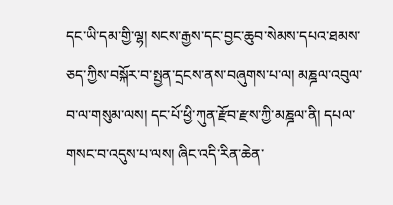དང་ཡི་དམ་གྱི་ལྷ། སངས་རྒྱས་དང་བྱང་ཆུབ་སེམས་དཔའ་ཐམས་ཅད་ཀྱིས་བསྐོར་བ་སྤྱན་དྲངས་ནས་བཞུགས་པ་ལ། མཎྜལ་འབུལ་བ་ལ་གསུམ་ལས། དང་པོ་ཕྱི་ཀུན་རྫོབ་རྫས་ཀྱི་མཎྜལ་ནི། དཔལ་གསང་བ་འདུས་པ་ལས། ཞིང་འདི་རིན་ཆེན་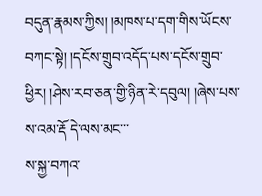བདུན་རྣམས་ཀྱིས། །མཁས་པ་དག་གིས་ཡོངས་བཀང་སྟེ། །དངོས་གྲུབ་འདོད་པས་དངོས་གྲུབ་ཕྱིར། །ཤེས་རབ་ཅན་གྱི་ཉིན་རེ་དབུལ། །ཞེས་པས་ས་འམ་རྡོ དེ་ལས་མང་་་
ས་སྐྱ་བཀའ་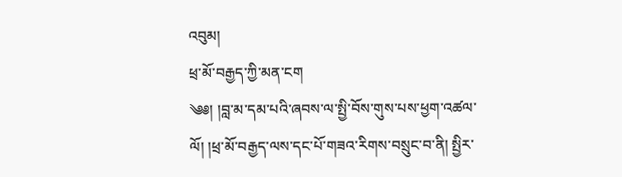འབུམ།
ཕྲ་མོ་བརྒྱད་ཀྱི་མན་ངག
༄༅། །བླ་མ་དམ་པའི་ཞབས་ལ་སྤྱི་བོས་གུས་པས་ཕྱག་འཚལ་ལོ། །ཕྲ་མོ་བརྒྱད་ལས་དང་པོ་གཟའ་རིགས་བསྲུང་བ་ནི། སྤྱིར་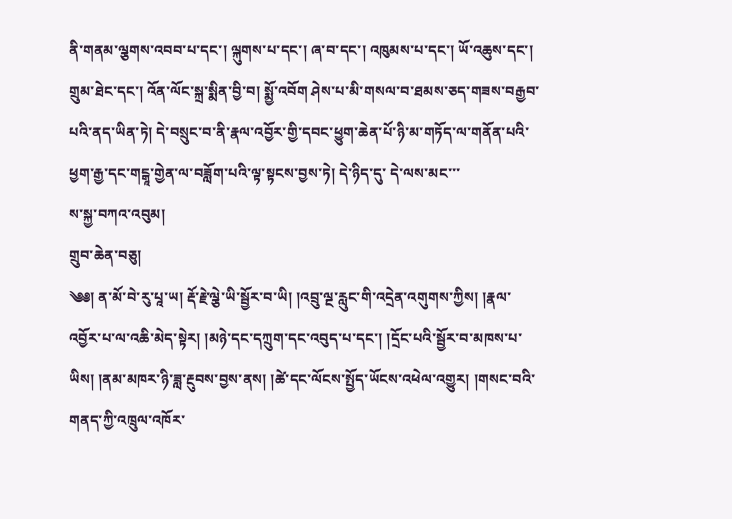ནི་གནམ་ལྕགས་འབབ་པ་དང་། ལྐུགས་པ་དང་། ཞ་བ་དང་། འཁུམས་པ་དང་། ཡོ་འཆུས་དང་། གྲུམ་ཐེང་དང་། འོན་ལོང་སྐྲ་སྨིན་བྱི་བ། སྨྱོ་འབོག ཤེས་པ་མི་གསལ་བ་ཐམས་ཅད་གཟས་བརྒྱབ་པའི་ནད་ཡིན་ཏེ། དེ་བསྲུང་བ་ནི་རྣལ་འབྱོར་གྱི་དབང་ཕྱུག་ཆེན་པོ་ཉི་མ་གཏོད་ལ་གནོན་པའི་ཕྱག་རྒྱ་དང་གངྒཱ་གྱེན་ལ་བཟློག་པའི་ལྟ་སྟངས་བྱས་ཏེ། དེ་ཉིད་དུ་ དེ་ལས་མང་་་
ས་སྐྱ་བཀའ་འབུམ།
གྲུབ་ཆེན་བཅུ།
༄༅། ན་མོ་བེ་རུ་པཱ་ཡ། རྡོ་རྗེ་ལྕེ་ཡི་སྦྱོར་བ་ཡི། །འབྲུ་ལྔ་རླུང་གི་འདྲེན་འགུགས་ཀྱིས། །རྣལ་འབྱོར་པ་ལ་འཆི་མེད་སྟེར། །མཉེ་དང་དཀྲུག་དང་འབུད་པ་དང་། །དྲོང་པའི་སྦྱོར་བ་མཁས་པ་ཡིས། །ནམ་མཁར་ཉི་ཟླ་རྔུབས་བྱས་ནས། །ཚེ་དང་ལོངས་སྤྱོད་ཡོངས་འཕེལ་འགྱུར། །གསང་བའི་གནད་ཀྱི་འཁྲུལ་འཁོར་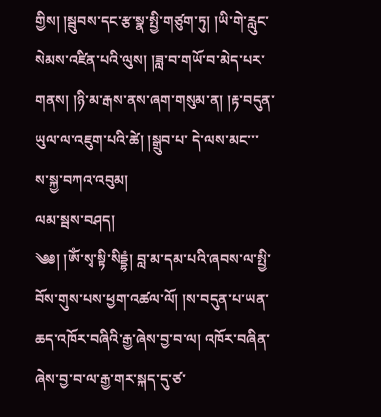གྱིས། །སྦུབས་དང་རྩ་སྣ་སྤྱི་གཙུག་ཏུ། །ཡི་གེ་རླུང་སེམས་འཛིན་པའི་ལུས། །ཟླ་བ་གཡོ་བ་མེད་པར་གནས། །ཉི་མ་རྒས་ནས་ཞག་གསུམ་ན། །རྟ་བདུན་ཡུལ་ལ་འཇུག་པའི་ཚེ། །སྒྲུབ་པ་ དེ་ལས་མང་་་
ས་སྐྱ་བཀའ་འབུམ།
ལམ་སྦས་བཤད།
༄༅། །ཨོཾ་སྭ་སྟི་སིདྡྷཾ། བླ་མ་དམ་པའི་ཞབས་ལ་སྤྱི་བོས་གུས་པས་ཕྱག་འཚལ་ལོ། །ས་བདུན་པ་ཡན་ཆད་འཁོར་བཞིའི་རྒྱ་ཞེས་བྱ་བ་ལ། འཁོར་བཞིན་ཞེས་བྱ་བ་ལ་རྒྱ་གར་སྐད་དུ་ཙ་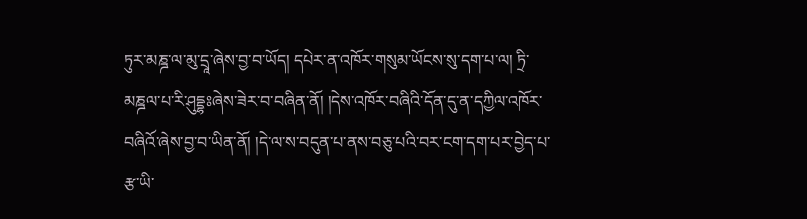ཏུར་མཎྜ་ལ་མུ་དྲཱ་ཞེས་བྱ་བ་ཡོད། དཔེར་ན་འཁོར་གསུམ་ཡོངས་སུ་དག་པ་ལ། ཏྲི་མཎྜལ་པ་རི་ཤུདྡྷཿཞེས་ཟེར་བ་བཞིན་ནོ། །དེས་འཁོར་བཞིའི་དོན་དུ་ན་དཀྱིལ་འཁོར་བཞིའོ་ཞེས་བྱ་བ་ཡིན་ནོ། །དེ་ལ་ས་བདུན་པ་ནས་བཅུ་པའི་བར་ངག་དག་པར་བྱེད་པ་རྩ་ཡི་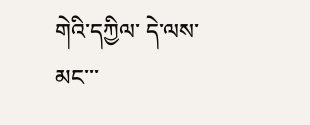གེའི་དཀྱིལ་ དེ་ལས་མང་་་